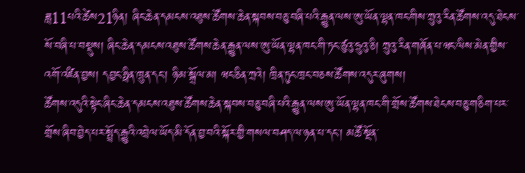ཟླ11པའི་ཚེས21ཉིན། ཞིང་ཆེན་དམངས་འཐུས་ཚོགས་ཆེན་སྐབས་བཅུ་བཞི་པའི་རྒྱུན་ལས་ཨུ་ཡོན་ལྷན་ཁང་གིས་ཀྲུའུ་རིན་ཚོགས་འདུ་ཐེངས་སོ་བཞི་པ་བསྡུས། ཞིང་ཆེན་དམངས་འཐུས་ཚོགས་ཆེན་རྒྱུན་ལས་ཨུ་ཡོན་ལྷན་ཁང་གི་ཏང་ཙུའུ་ཧྲུའུ་ཅི། ཀྲུའུ་རིན་གཞོན་པ་ཝང་ལིས་མེན་གྱིས་འགོ་འཛིན་བྱས། དབྱང་ཧྥིན་ཁྲུན་དང་། ཉི་མ་སྒྲོལ་མ། ཝང་ཅིན་ཀྲའེ། ཁྲིན་ཏུང་ཁྲང་བཅས་ཚོགས་འདུར་ཞུགས།
ཚོགས་འདུའི་སྟེང་ཞིང་ཆེན་དམངས་འཐུས་ཚོགས་ཆེན་སྐབས་བཅུ་བཞི་པའི་རྒྱུན་ལས་ཨུ་ཡོན་ལྷན་ཁང་གི་གྲོས་ཚོགས་ཐེངས་བཅུ་གཅིག་པར་གྲོས་ཞིབ་བྱེད་པར་སྤྲོད་རྒྱུའི་འབྲེལ་ཡོད་མི་དོན་བྱ་བའི་སྐོར་གྱི་གསལ་བཤད་ལ་ཉན་པ་དང་། མཚོ་སྔོན་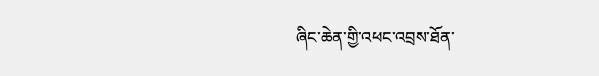ཞིང་ཆེན་གྱི་འཕང་འབྲས་ཐོན་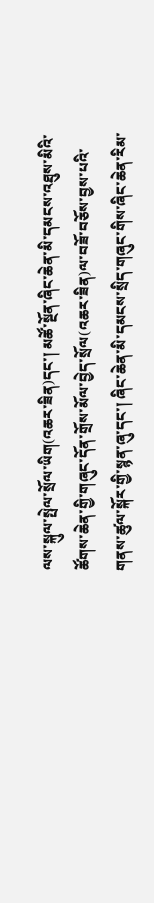ལས་སྐུལ་སྤེལ་སྲོལ་ཡིག(འཆར་ཟིན)དང་། མཚོ་སྔོན་ཞིང་ཆེན་མི་དམངས་འཐུས་མིའི་ཚོགས་ཆེན་གྱི་གཞུང་དོན་གྲོས་མོལ་བྱེད་སྲོལ(འཆར་ཟིན)ལ་བཟོ་བཅོས་བྱས་པའི་གནས་ཚུལ་སྐོར་གྱི་སྙན་ཞུ་དང་། ཞིང་ཆེན་མི་དམངས་སྲིད་གཞུང་གིས་ཞིང་ཆེན་རིམ་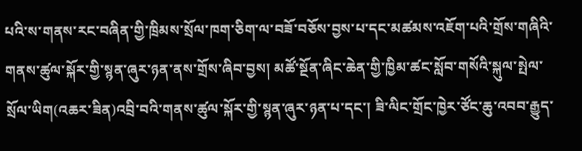པའི་ས་གནས་རང་བཞིན་གྱི་ཁྲིམས་སྲོལ་ཁག་ཅིག་ལ་བཟོ་བཅོས་བྱས་པ་དང་མཚམས་འཇོག་པའི་གྲོས་གཞིའི་གནས་ཚུལ་སྐོར་གྱི་སྙན་ཞུར་ཉན་ནས་གྲོས་ཞིབ་བྱས། མཚོ་སྔོན་ཞིང་ཆེན་གྱི་ཁྱིམ་ཚང་སློབ་གསོའི་སྐུལ་སྤེལ་སྲོལ་ཡིག(འཆར་ཟིན)འབྲི་བའི་གནས་ཚུལ་སྐོར་གྱི་སྙན་ཞུར་ཉན་པ་དང་། ཟི་ལིང་གྲོང་ཁྱེར་ཙོང་ཆུ་འབབ་རྒྱུད་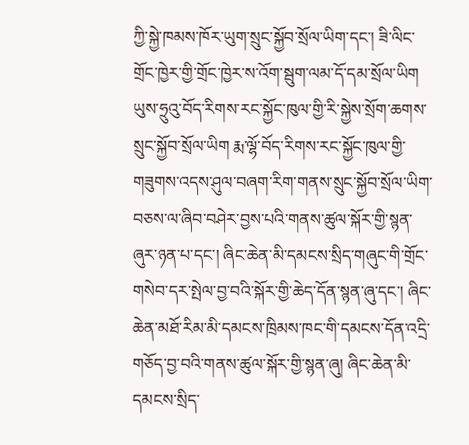ཀྱི་སྐྱེ་ཁམས་ཁོར་ཡུག་སྲུང་སྐྱོབ་སྲོལ་ཡིག་དང་། ཟི་ལིང་གྲོང་ཁྱེར་གྱི་གྲོང་ཁྱེར་ས་འོག་སྦུག་ལམ་དོ་དམ་སྲོལ་ཡིག ཡུས་ཧྲུའུ་བོད་རིགས་རང་སྐྱོང་ཁུལ་གྱི་རི་སྐྱེས་སྲོག་ཆགས་སྲུང་སྐྱོབ་སྲོལ་ཡིག རྨ་ལྷོ་བོད་རིགས་རང་སྐྱོང་ཁུལ་གྱི་གཟུགས་འདས་ཤུལ་བཞག་རིག་གནས་སྲུང་སྐྱོབ་སྲོལ་ཡིག་བཅས་ལ་ཞིབ་བཤེར་བྱས་པའི་གནས་ཚུལ་སྐོར་གྱི་སྙན་ཞུར་ཉན་པ་དང་། ཞིང་ཆེན་མི་དམངས་སྲིད་གཞུང་གི་གྲོང་གསེབ་དར་སྤེལ་བྱ་བའི་སྐོར་གྱི་ཆེད་དོན་སྙན་ཞུ་དང་། ཞིང་ཆེན་མཐོ་རིམ་མི་དམངས་ཁྲིམས་ཁང་གི་དམངས་དོན་འདྲི་གཅོད་བྱ་བའི་གནས་ཚུལ་སྐོར་གྱི་སྙན་ཞུ། ཞིང་ཆེན་མི་དམངས་སྲིད་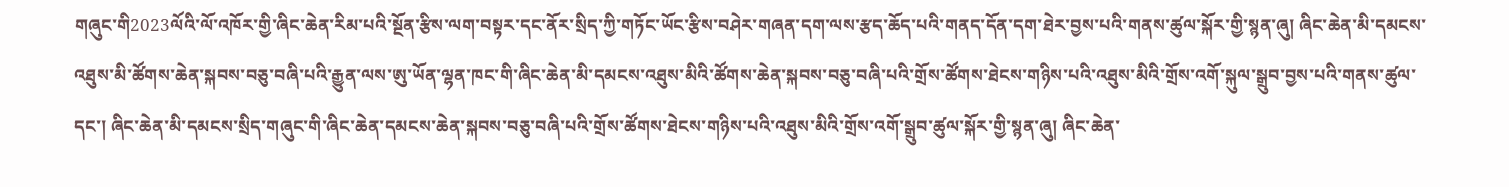གཞུང་གི2023ལོའི་ལོ་འཁོར་གྱི་ཞིང་ཆེན་རིམ་པའི་སྔོན་རྩིས་ལག་བསྟར་དང་ནོར་སྲིད་ཀྱི་གཏོང་ཡོང་རྩིས་བཤེར་གཞན་དག་ལས་རྩད་ཆོད་པའི་གནད་དོན་དག་ཐེར་བྱས་པའི་གནས་ཚུལ་སྐོར་གྱི་སྙན་ཞུ། ཞིང་ཆེན་མི་དམངས་འཐུས་མི་ཚོགས་ཆེན་སྐབས་བཅུ་བཞི་པའི་རྒྱུན་ལས་ཨུ་ཡོན་ལྷན་ཁང་གི་ཞིང་ཆེན་མི་དམངས་འཐུས་མིའི་ཚོགས་ཆེན་སྐབས་བཅུ་བཞི་པའི་གྲོས་ཚོགས་ཐེངས་གཉིས་པའི་འཐུས་མིའི་གྲོས་འགོ་སྐུལ་སྒྲུབ་བྱས་པའི་གནས་ཚུལ་དང་། ཞིང་ཆེན་མི་དམངས་སྲིད་གཞུང་གི་ཞིང་ཆེན་དམངས་ཆེན་སྐབས་བཅུ་བཞི་པའི་གྲོས་ཚོགས་ཐེངས་གཉིས་པའི་འཐུས་མིའི་གྲོས་འགོ་སྒྲུབ་ཚུལ་སྐོར་གྱི་སྙན་ཞུ། ཞིང་ཆེན་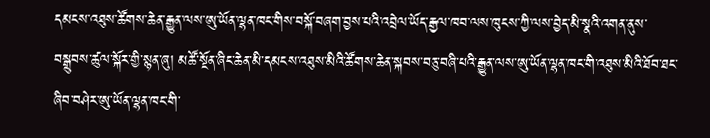དམངས་འཐུས་ཚོགས་ཆེན་རྒྱུན་ལས་ཨུ་ཡོན་ལྷན་ཁང་གིས་བསྐོ་བཞག་བྱས་པའི་འབྲེལ་ཡོད་རྒྱལ་ཁབ་ལས་ཁུངས་ཀྱི་ལས་བྱེད་མི་སྣའི་འགན་ནུས་བསྒྲུབས་ཚུལ་སྐོར་གྱི་སྙན་ཞུ། མཚོ་སྔོན་ཞིང་ཆེན་མི་དམངས་འཐུས་མིའི་ཚོགས་ཆེན་སྐབས་བཅུ་བཞི་པའི་རྒྱུན་ལས་ཨུ་ཡོན་ལྷན་ཁང་གི་འཐུས་མིའི་ཐོབ་ཐང་ཞིབ་བཤེར་ཨུ་ཡོན་ལྷན་ཁང་གི་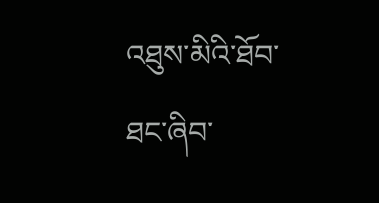འཐུས་མིའི་ཐོབ་ཐང་ཞིབ་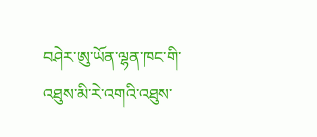བཤེར་ཨུ་ཡོན་ལྷན་ཁང་གི་འཐུས་མི་རེ་འགའི་འཐུས་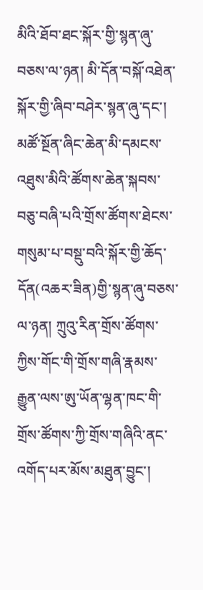མིའི་ཐོབ་ཐང་སྐོར་གྱི་སྙན་ཞུ་བཅས་ལ་ཉན། མི་དོན་བསྐོ་འཐེན་སྐོར་གྱི་ཞིབ་བཤེར་སྙན་ཞུ་དང་། མཚོ་སྔོན་ཞིང་ཆེན་མི་དམངས་འཐུས་མིའི་ཚོགས་ཆེན་སྐབས་བཅུ་བཞི་པའི་གྲོས་ཚོགས་ཐེངས་གསུམ་པ་བསྡུ་བའི་སྐོར་གྱི་ཆོད་དོན(འཆར་ཟིན)གྱི་སྙན་ཞུ་བཅས་ལ་ཉན། ཀྲུའུ་རིན་གྲོས་ཚོགས་ཀྱིས་གོང་གི་གྲོས་གཞི་རྣམས་རྒྱུན་ལས་ཨུ་ཡོན་ལྷན་ཁང་གི་གྲོས་ཚོགས་ཀྱི་གྲོས་གཞིའི་ནང་འགོད་པར་མོས་མཐུན་བྱུང་།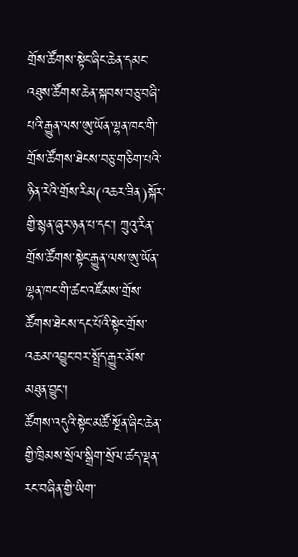གྲོས་ཚོགས་སྟེང་ཞིང་ཆེན་དམང་འཐུས་ཚོགས་ཆེན་སྐབས་བཅུ་བཞི་པའི་རྒྱུན་ལས་ཨུ་ཡོན་ལྷན་ཁང་གི་གྲོས་ཚོགས་ཐེངས་བཅུ་གཅིག་པའི་ཉིན་རེའི་གྲོས་རིམ(འཆར་ཟིན)སྐོར་གྱི་སྙན་ཞུར་ཉན་པ་དང་། ཀྲུའུ་རིན་གྲོས་ཚོགས་སྟེང་རྒྱུན་ལས་ཨུ་ཡོན་ལྷན་ཁང་གི་ཚང་འཛོམས་གྲོས་ཚོགས་ཐེངས་དང་པོའི་སྟེང་གྲོས་འཆམ་འབྱུང་བར་སྤྲོད་རྒྱུར་མོས་མཐུན་བྱུང་།
ཚོགས་འདུའི་སྟེང་མཚོ་སྔོན་ཞིང་ཆེན་གྱི་ཁྲིམས་སྲོལ་སྒྲིག་སྲོལ་ཚད་ལྡན་རང་བཞིན་གྱི་ཡིག་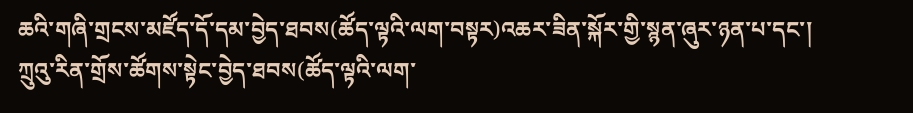ཆའི་གཞི་གྲངས་མཛོད་དོ་དམ་བྱེད་ཐབས(ཚོད་ལྟའི་ལག་བསྟར)འཆར་ཟིན་སྐོར་གྱི་སྙན་ཞུར་ཉན་པ་དང་། ཀྲུའུ་རིན་གྲོས་ཚོགས་སྟེང་བྱེད་ཐབས(ཚོད་ལྟའི་ལག་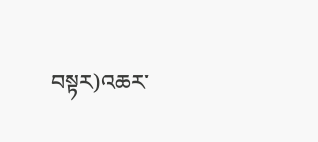བསྟར)འཆར་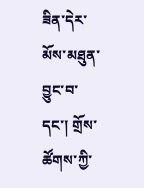ཟིན་དེར་མོས་མཐུན་བྱུང་བ་དང་། གྲོས་ཚོགས་ཀྱི་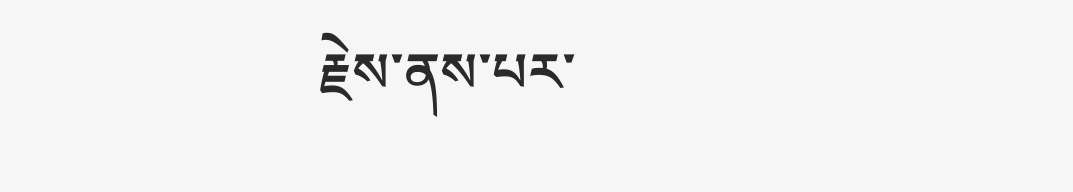རྗེས་ནས་པར་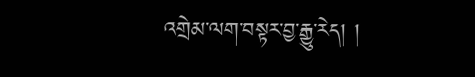འགྲེམ་ལག་བསྟར་བྱ་རྒྱུ་རེད། །